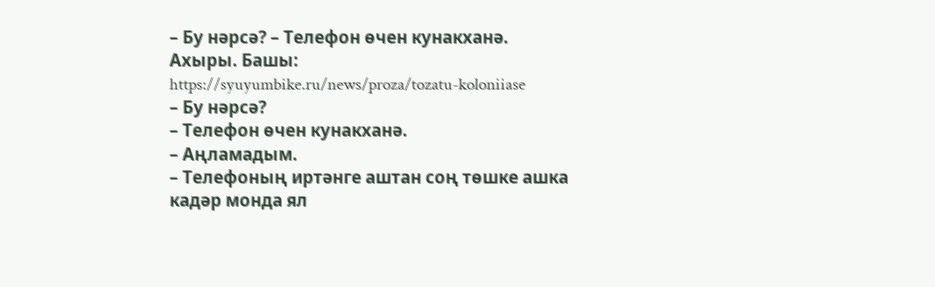– Бу нәрсә? – Телефон өчен кунакханә.
Ахыры. Башы: https://syuyumbike.ru/news/proza/tozatu-koloniiase
– Бу нәрсә?
– Телефон өчен кунакханә.
– Аңламадым.
– Телефоның иртәнге аштан соң төшке ашка кадәр монда ял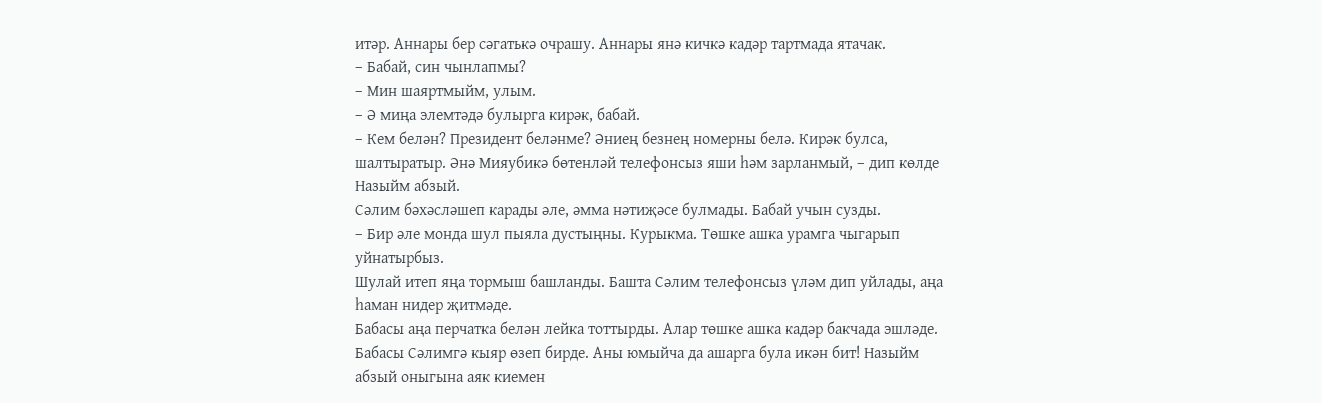итәр. Аннары бер сәгатькә очрашу. Аннары янә кичкә кадәр тартмада ятачак.
– Бабай, син чынлапмы?
– Мин шаяртмыйм, улым.
– Ә миңа элемтәдә булырга кирәк, бабай.
– Кем белән? Президент беләнме? Әниең безнең номерны белә. Кирәк булса, шалтыратыр. Әнә Мияубикә бөтенләй телефонсыз яши һәм зарланмый, – дип көлде Назыйм абзый.
Сәлим бәхәсләшеп карады әле, әмма нәтиҗәсе булмады. Бабай учын сузды.
– Бир әле монда шул пыяла дустыңны. Курыкма. Төшке ашка урамга чыгарып уйнатырбыз.
Шулай итеп яңа тормыш башланды. Башта Сәлим телефонсыз үләм дип уйлады, аңа һаман нидер җитмәде.
Бабасы аңа перчатка белән лейка тоттырды. Алар төшке ашка кадәр бакчада эшләде. Бабасы Сәлимгә кыяр өзеп бирде. Аны юмыйча да ашарга була икән бит! Назыйм абзый оныгына аяк киемен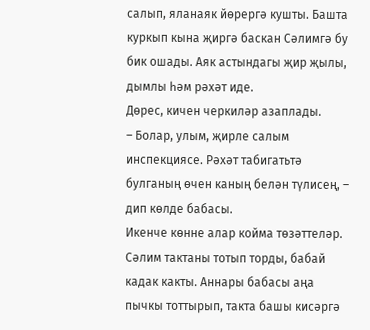салып, яланаяк йөрергә кушты. Башта куркып кына җиргә баскан Сәлимгә бу бик ошады. Аяк астындагы җир җылы, дымлы һәм рәхәт иде.
Дөрес, кичен черкиләр азаплады.
– Болар, улым, җирле салым инспекциясе. Рәхәт табигатьтә булганың өчен каның белән түлисең, – дип көлде бабасы.
Икенче көнне алар койма төзәттеләр. Сәлим тактаны тотып торды, бабай кадак какты. Аннары бабасы аңа пычкы тоттырып, такта башы кисәргә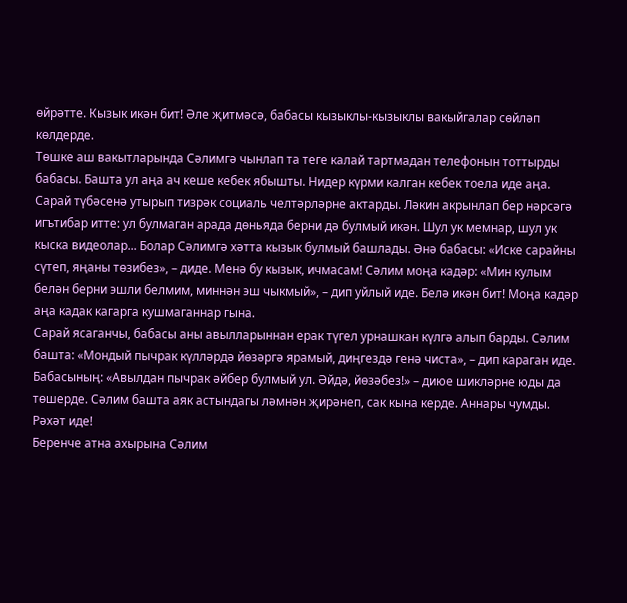өйрәтте. Кызык икән бит! Әле җитмәсә, бабасы кызыклы-кызыклы вакыйгалар сөйләп көлдерде.
Төшке аш вакытларында Сәлимгә чынлап та теге калай тартмадан телефонын тоттырды бабасы. Башта ул аңа ач кеше кебек ябышты. Нидер күрми калган кебек тоела иде аңа. Сарай түбәсенә утырып тизрәк социаль челтәрләрне актарды. Ләкин акрынлап бер нәрсәгә игътибар итте: ул булмаган арада дөньяда берни дә булмый икән. Шул ук мемнар, шул ук кыска видеолар... Болар Сәлимгә хәтта кызык булмый башлады. Әнә бабасы: «Иске сарайны сүтеп, яңаны төзибез», – диде. Менә бу кызык, ичмасам! Сәлим моңа кадәр: «Мин кулым белән берни эшли белмим, миннән эш чыкмый», – дип уйлый иде. Белә икән бит! Моңа кадәр аңа кадак кагарга кушмаганнар гына.
Сарай ясаганчы, бабасы аны авылларыннан ерак түгел урнашкан күлгә алып барды. Сәлим башта: «Мондый пычрак күлләрдә йөзәргә ярамый, диңгездә генә чиста», – дип караган иде. Бабасының: «Авылдан пычрак әйбер булмый ул. Әйдә, йөзәбез!» – диюе шикләрне юды да төшерде. Сәлим башта аяк астындагы ләмнән җирәнеп, сак кына керде. Аннары чумды. Рәхәт иде!
Беренче атна ахырына Сәлим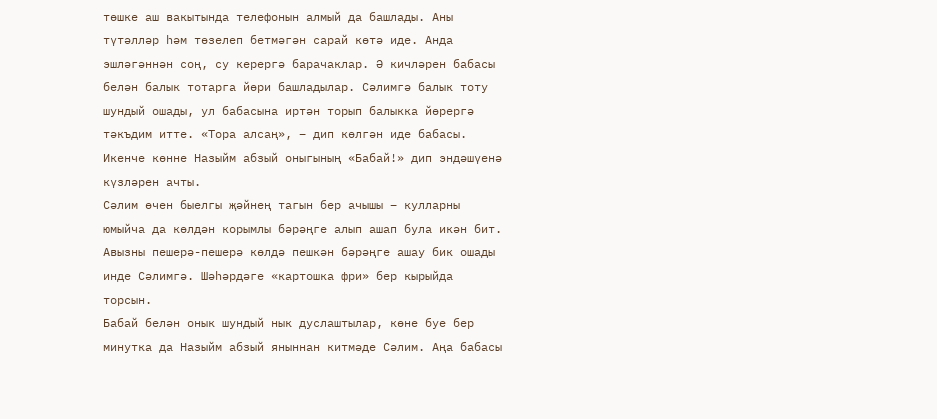төшке аш вакытында телефонын алмый да башлады. Аны түтәлләр һәм төзелеп бетмәгән сарай көтә иде. Анда эшләгәннән соң, су керергә барачаклар. Ә кичләрен бабасы белән балык тотарга йөри башладылар. Сәлимгә балык тоту шундый ошады, ул бабасына иртән торып балыкка йөрергә тәкъдим итте. «Тора алсаң», – дип көлгән иде бабасы. Икенче көнне Назыйм абзый оныгының «Бабай!» дип эндәшүенә күзләрен ачты.
Сәлим өчен быелгы җәйнең тагын бер ачышы – кулларны юмыйча да көлдән корымлы бәрәңге алып ашап була икән бит. Авызны пешерә-пешерә көлдә пешкән бәрәңге ашау бик ошады инде Сәлимгә. Шәһәрдәге «картошка фри» бер кырыйда торсын.
Бабай белән онык шундый нык дуслаштылар, көне буе бер минутка да Назыйм абзый яныннан китмәде Сәлим. Аңа бабасы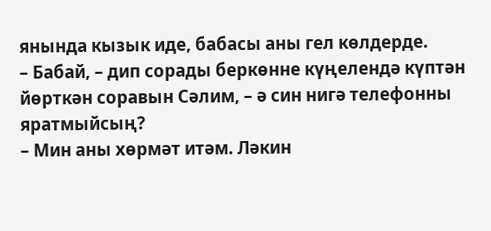янында кызык иде, бабасы аны гел көлдерде.
– Бабай, – дип сорады беркөнне күңелендә күптән йөрткән соравын Сәлим, – ә син нигә телефонны яратмыйсың?
– Мин аны хөрмәт итәм. Ләкин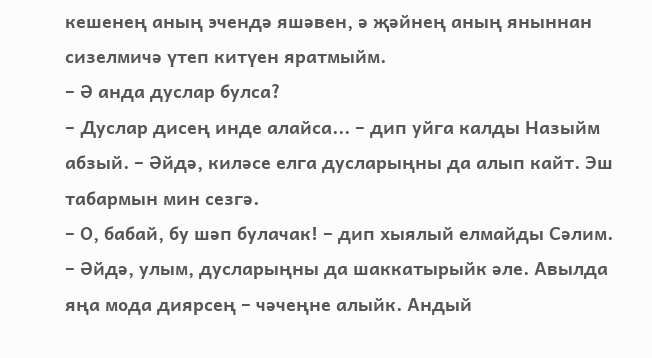кешенең аның эчендә яшәвен, ә җәйнең аның яныннан сизелмичә үтеп китүен яратмыйм.
– Ә анда дуслар булса?
– Дуслар дисең инде алайса... – дип уйга калды Назыйм абзый. – Әйдә, киләсе елга дусларыңны да алып кайт. Эш табармын мин сезгә.
– О, бабай, бу шәп булачак! – дип хыялый елмайды Сәлим.
– Әйдә, улым, дусларыңны да шаккатырыйк әле. Авылда яңа мода диярсең – чәчеңне алыйк. Андый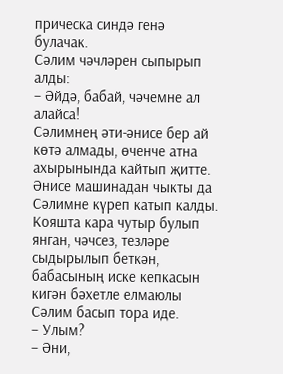прическа синдә генә булачак.
Сәлим чәчләрен сыпырып алды:
– Әйдә, бабай, чәчемне ал алайса!
Сәлимнең әти-әнисе бер ай көтә алмады, өченче атна ахырынында кайтып җитте. Әнисе машинадан чыкты да Сәлимне күреп катып калды. Кояшта кара чутыр булып янган, чәчсез, тезләре сыдырылып беткән, бабасының иске кепкасын кигән бәхетле елмаюлы Сәлим басып тора иде.
– Улым?
– Әни,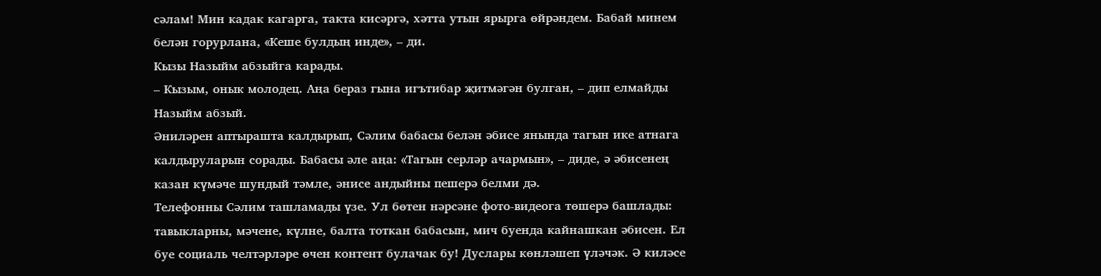сәлам! Мин кадак кагарга, такта кисәргә, хәтта утын ярырга өйрәндем. Бабай минем белән горурлана, «Кеше булдың инде», – ди.
Кызы Назыйм абзыйга карады.
– Кызым, онык молодец. Аңа бераз гына игътибар җитмәгән булган, – дип елмайды Назыйм абзый.
Әниләрен аптырашта калдырып, Сәлим бабасы белән әбисе янында тагын ике атнага калдыруларын сорады. Бабасы әле аңа: «Тагын серләр ачармын», – диде, ә әбисенең казан күмәче шундый тәмле, әнисе андыйны пешерә белми дә.
Телефонны Сәлим ташламады үзе. Ул бөтен нәрсәне фото-видеога төшерә башлады: тавыкларны, мәчене, күлне, балта тоткан бабасын, мич буенда кайнашкан әбисен. Ел буе социаль челтәрләре өчен контент булачак бу! Дуслары көнләшеп үләчәк. Ә киләсе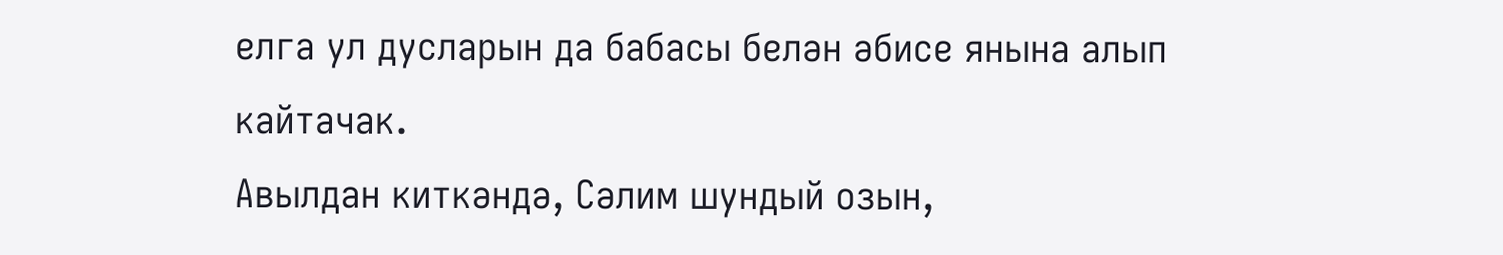елга ул дусларын да бабасы белән әбисе янына алып кайтачак.
Авылдан киткәндә, Сәлим шундый озын,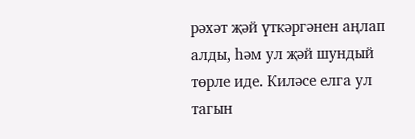рәхәт җәй үткәргәнен аңлап алды, һәм ул җәй шундый төрле иде. Киләсе елга ул тагын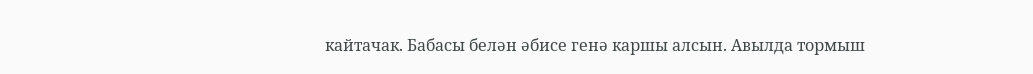кайтачак. Бабасы белән әбисе генә каршы алсын. Авылда тормыш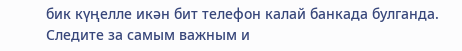бик күңелле икән бит телефон калай банкада булганда.
Следите за самым важным и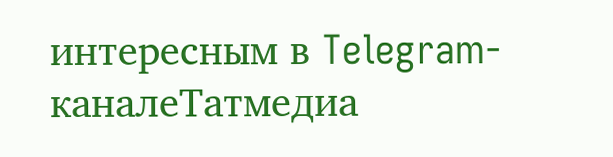интересным в Telegram-каналеТатмедиа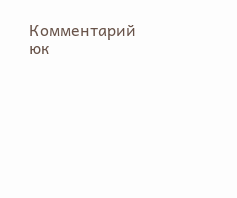Комментарий юк